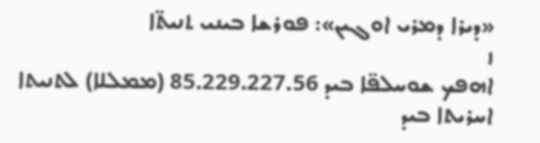«ܕܝܪܐ ܕܡܪܝ ܐܘܓܝܢ»: ܦܘܪܫܐ ܒܝܢܝ ܬܢܝܬ̈ܐ
ܙ
ܐܗܦܟ ܫܘܚܠܦ̈ܐ ܒܝܕ 85.229.227.56 (ܡܡܠܠܐ) ܠܬܢܝܬܐ ܐܚܪܝܬܐ ܒܝܕ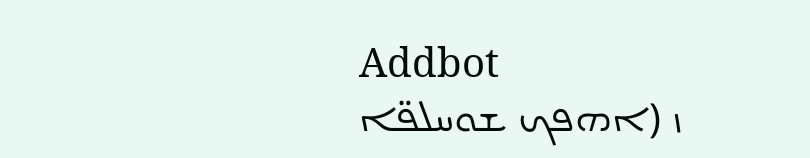Addbot
ܙ (ܐܗܦܟ ܫܘܚܠܦ̈ܐ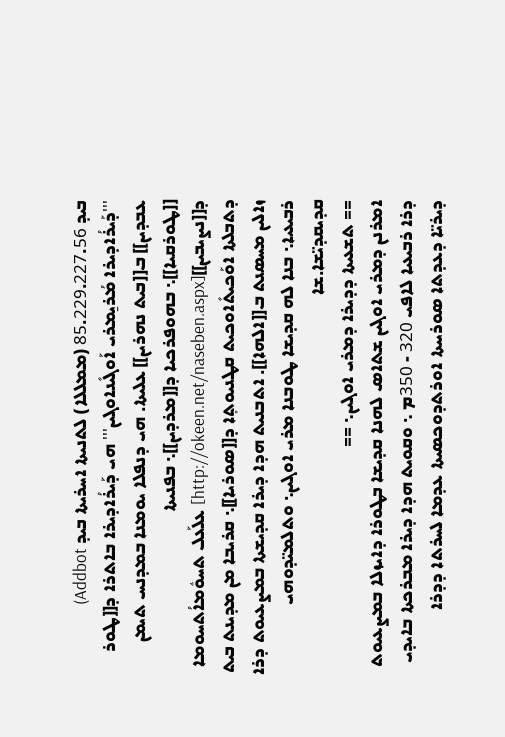ܒܝܕ 85.229.227.56 (ܡܡܠܠܐ) ܠܬܢܝܬܐ ܐܚܪܝܬܐ ܒܝܕ Addbot)
'''ܕܰܝܪܳܐܕܝܪܐ ܡܳܪܝ̱ܡܪܝ ܐܰܘܓܺܝܢܐܘܓܝܢ''' ܗܝ ܕܰܝܪܳܐܕܝܪܐ ܒܐܬܪܐ ܕ[[ܛܘܪ ܥܒܕܝܢ]] ܒ[[ܒܝܬ ܢܗܪܝܢ]] ܥܠܝܬܐ. ܗܝ ܕܢܦܠܐ ܝܘܡܢܐ ܒܡܕܢܚ ܬܝܡܢ [[ܛܘܪܩܝܐ]]܆ ܒܗܘܦܪܟܝܐ ܕ[[ܡܪܕܝܢ]]܆ ܒܦܢܝܬܐ ܕ[[ܢܨܝܒܝܢ]][http://okeen.net/naseben.aspx] ܥܠܰܥܠ ܬܚܘܽܡܐܳܬܚܘܡܐ ܕܬܒܠܬܐ ܐܘܰܟܝܬܺܐܘܟܝܬ ܩܛܢܝܘܬ̥ܐ ܕ[[ܣܘܪܝܐ]]܆ ܩܪܝܒܐ ܡܢ ܡܕܝܢܬ ܒܝܬ ܙܐܠܝܢ ܡܚܣܢܬ ܒ[[ܐܠܗܐ]]. ܐܬܒܢܝܬ ܗܕܐ ܕܝܪܐ ܩܕܝܫܬܐ ܒܡܨܥܝܘܬ ܕܪܐ ܪܒܝܥܝܐ܆ ܒܢܐ ܠܗ ܩܕܝܫܐ ܛܘܒܢܐ ܡܪܝ ܐܘܓܝܢ܆ ܘܬܠܡܝ̈ܕܘܗܝ ܩܕܝܩܕܝ̈ܫܐ.ܫܐ
== ܬܫܥܝܬܐ ܕܕܝܪܐ ܕܡܪܝ ܐܘܓܝܢ܆ ==
ܐܡܪܢܢ ܕܡܪܝ ܐܘܓܝܢ ܫܬܐܣ ܠܗܢܐ ܩܕܝܫܐ ܒܛܘܪܐ ܕܐܝܙܠܐ ܒܡܨܥܝܘܬ ܕܪܐ ܪܒܝܥܝܐ ܠܐܦܝ 320 - 350ܡ ܆ ܘܩܘܝܬ ܗܕܐ ܕܝܪܐ ܡܒܪܟܬܐ ܒܐܝܕܝ ܕܝܪܝ̈ܐ ܕܥܕܬܐ ܣܘܪܝܝܬܐ ܐܘܪܬܕܘܟܣܝܬܐ ܥܕܡܐ ܠܚܪܬܐ ܕܕܪܐ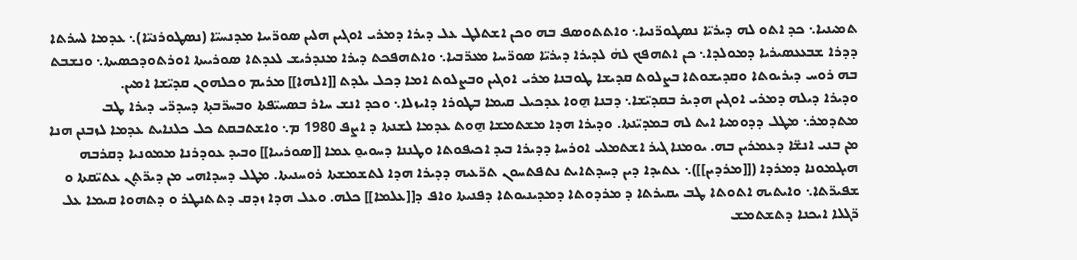ܬܡܝܢܝܐ܆ ܟܕ ܐܬܘ ܠܗ ܕܝܪܝ̈ܐ ܢܣܛܘܪ̈ܢܝܐ܆ ܘܐܬܬܘܣܦ ܒܗ ܘܟܢ ܐܫܬܠܛ ܥܠ ܕܝܪܐ ܕܡܪܝ ܐܘܓܝܢ ܗܠܝܢ ܣܘܪ̈ܝܝܐ ܡܕܢܚܝ̈ܐ (ܢܣܛܘܪܢܝ̈ܐ)܆ ܥܕܡܐ ܠܚܪܬܐ ܕܕܪܐ ܫܒܥܥܣܝܪܝܐ ܕܡܘܠܕܐ܆ ܟܢ ܐܬܗܦܟ ܠܗ̊ ܠܕܝܪܐ ܕܝܪܝ̈ܐ ܣܘܪ̈ܝܝܐ ܡܥܪ̈ܒܝܐ܆ ܘܐܬܗܦܟܬ ܕܝܪܐ ܡܢܕܪܝܫ ܠܥܕܬܐ ܣܘܪܝܝܬܐ ܐܘܪܬܘܕܟܣܝܬܐ܆ ܘܢܫܒܬ ܒܗ ܪܘܚ ܕܝܪܝܘܬܐ ܘܩܕܝܫܘܬܐ ܒܨܠܘܬ ܩܕܝܫܐ ܛܘܒܢܐ ܡܪܝ ܐܘܓܝܢ ܘܒܨܠܘܬ ܐܡܐ ܕܟܠ ܝܠܕܬ [[ܐܠܗܐ]] ܡܪܝܡ ܘܟܠܗܘܢ ܩܕܝ̈ܫܐ ܐܡܝܢ.
ܘܕܝܪܐ ܕܝܠܗ ܕܡܪܝ ܐܘܓܝܢ ܗܕܝܪ ܒܩܕܝ̈ܫܐ܆ ܕܒܢܐ ܗ̱ܘܐ ܥܕܟܝܠ ܩܝܡܐ ܒܛܘܪܐ ܕܐܝܙܠܐ܆ ܘܟܕ ܐܢܫ ܚܐܪ ܒܣܚܝ̈ܦܬܐ ܘܒܚܪ̈ܒܬ̥ܐ ܕܚܕܪ̈ܝ ܕܝܪܐ ܛܒ ܡܬܕܡܪ܆ ܡܛܠ ܕܕܘܡܝܐ ܐܝܬ ܠܗ ܒܡܕܝ̈ܢܬܐ. ܘܕܝܪܐ ܗܕܐ ܡܫܬܡܫܐ ܗ̱ܘܬ ܥܕܡܐ ܠܫܢܬܐ ܕ ܐܨܦ 1980 ܡ܆ ܘܐܫܬܒܩܬ ܟܠ ܟܠܢܐܝܬ ܥܕܡܐ ܠܙܒܢܢ ܗܢܐ ܡܢ ܒܢܝ ܐܢܫ̈ܐ ܕܥܡܪܝܢ ܒܗ. ܝܘܡܢܐ ܓܝܪ ܐܫܬܡܠܝ ܐܘܪܚܐ ܕܕܝܪܐ ܒܝܕ ܐܟܝܦܘܬܐ ܘܛܢܢܐ ܕܚܘܝܘ̱ ܥܡܐ [[ܣܘܪܝܝܐ]] ܘܒܝܕ ܥܘܕܪܢܐ ܡܡܘܢܝܐ ܕܩܪܒܗ ܗܝܓܡܘܢܐ ܕܡܪܕܐ ([[ܡܪܕܝܢ]])܆ ܥܬܝܕܐ ܕܝܢ ܕܚܕܬܐܝܬ ܢܬܦܬܚܘܢ ܬܪ̈ܥܝܗ ܕܕܝܪܐ ܗܕܐ ܠܬܫܡܫܬܐ ܪܘܚܢܝܬܐ. ܡܛܠ ܕܚܕܐܗܝ ܡܢ ܕܝܪ̈ܬ̥ܢ ܥܬܝ̈ܩܬܐ ܘ ܫܦܝܪ̈ܬܐ܆ ܘܐܝܬܝܗ ܐܬܘܬܐ ܛܒ ܝܩܝܪܬܐ ܕ ܡܪܕܘܬܐ ܕܡܕܝܢܝܘܬܐ ܕܦܢܝܬܐ ܘܐܦ ܕ[[ܥܠܡܐ]] ܟܠܗ. ܘܥܠ ܗܕܐ ܙܕܩ ܕܬܬܢܛܪ ܘ ܕܬܗܘܐ ܩܝܡܐ ܥܠ ܪ̈ܓܠܐ ܐܝܟܢܐ ܕܬܫܬܡܫ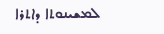ܠܡܫܝܢܘܬܐ ܕܐܬܪܐ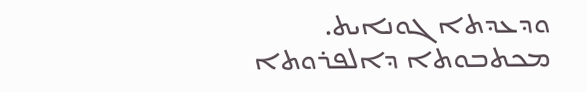ܘܕܥܕܬܐ ܓܘܢܐܝܬ.
ܡܟܬܒܘܬܐ ܕܐܠܦܪܘܬܐ